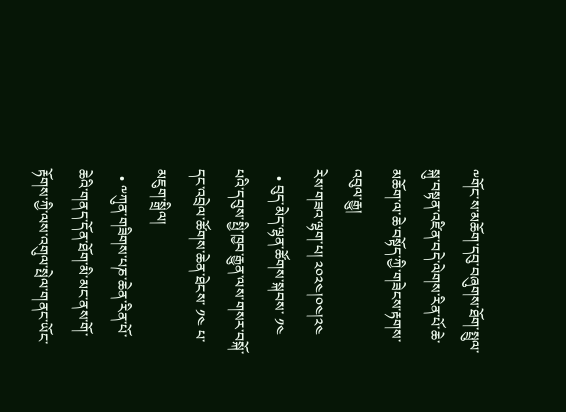༸གོང་ས་མཆོག་དབུ་བཞུགས་ཐོག་སྤྲུལ་སྐུ་བསྟན་འཛིན་བདེ་ལེགས་རིན་པོ་ཆེ་མཆོག་ལ་ཆེ་བསྟོད་ཀྱི་གཟེངས་རྟགས་འབུལ་རྒྱུ།
རེས་གཟའ་ལྷག་པ། ༢༠༢༤།༠༤།༢༤
  • བུད་མེད་ལྷན་ཚོགས་སྐབས་ ༡༤ པའི་དབུས་སྤྱི་ཁྱབ་རྒྱུན་ལས་གསར་བསྐོ་དང་འབྲེལ་ཚོགས་ཆེན་ཐེངས་ ༡༤ པ་མཇུག་སྒྲིལ།
  • ༸ཀུན་གཟིགས་པཎ་ཆེན་རིན་པོ་ཆེའི་གནད་དོན་ཐོག་མི་མང་ནས་གོ་རྟོགས་ཀྱི་ལས་འགུལ་སྤེལ་གནང་ཡོང་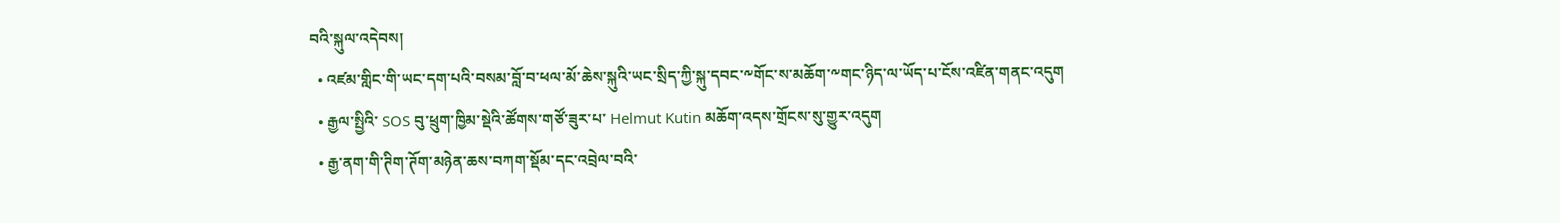བའི་སྐུལ་འདེབས།
  • འཛམ་གླིང་གི་ཡང་དག་པའི་བསམ་བློ་བ་ཕལ་མོ་ཆེས་སྐུའི་ཡང་སྲིད་ཀྱི་སྐུ་དབང་༸གོང་ས་མཆོག་༸གང་ཉིད་ལ་ཡོད་པ་ངོས་འཛིན་གནང་འདུག
  • རྒྱལ་སྤྱིའི་ SOS བུ་ཕྲུག་ཁྱིམ་སྡེའི་ཚོགས་གཙོ་ཟུར་པ་ Helmut Kutin མཆོག་འདས་གྲོངས་སུ་གྱུར་འདུག
  • རྒྱ་ནག་གི་ཊིག་ཊོག་མཉེན་ཆས་བཀག་སྡོམ་དང་འབྲེལ་བའི་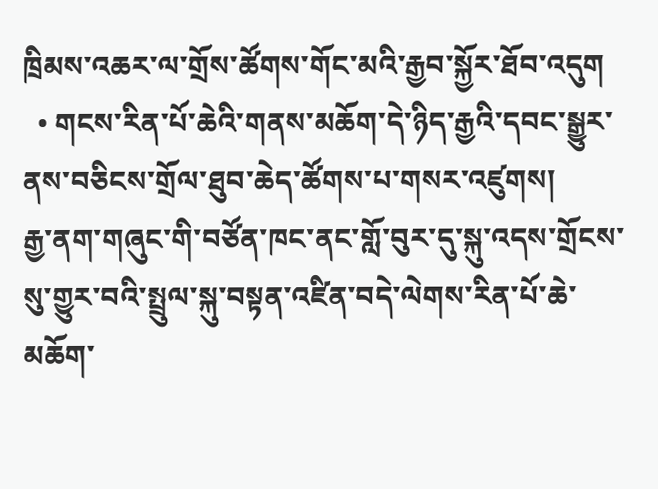ཁྲིམས་འཆར་ལ་གྲོས་ཚོགས་གོང་མའི་རྒྱབ་སྐྱོར་ཐོབ་འདུག
  • གངས་རིན་པོ་ཆེའི་གནས་མཆོག་དེ་ཉིད་རྒྱའི་དབང་སྒྱུར་ནས་བཅིངས་གྲོལ་ཐུབ་ཆེད་ཚོགས་པ་གསར་འཛུགས།
རྒྱ་ནག་གཞུང་གི་བཙོན་ཁང་ནང་གློ་བུར་དུ་སྐུ་འདས་གྲོངས་སུ་གྱུར་བའི་སྤྲུལ་སྐུ་བསྟན་འཛིན་བདེ་ལེགས་རིན་པོ་ཆེ་མཆོག་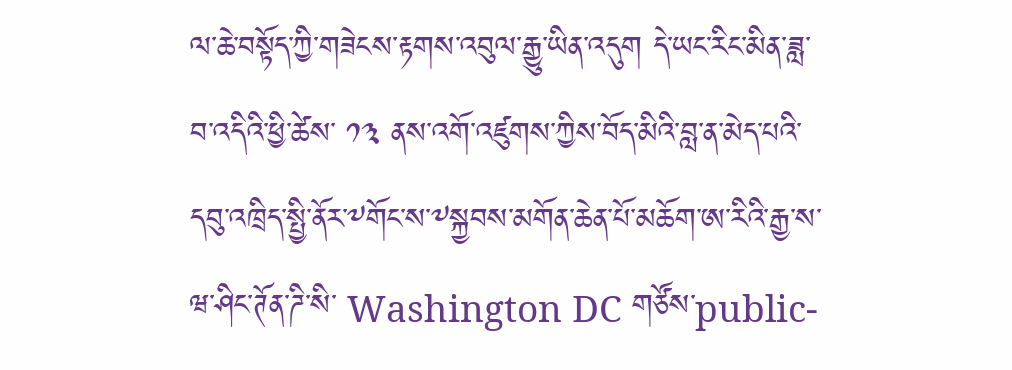ལ་ཆེ་བསྟོད་ཀྱི་གཟེངས་རྟགས་འབུལ་རྒྱུ་ཡིན་འདུག དེ་ཡང་རིང་མིན་ཟླ་བ་འདིའི་ཕྱི་ཚེས་ ༡༣ ནས་འགོ་འཛུགས་ཀྱིས་བོད་མིའི་བླ་ན་མེད་པའི་དབུ་འཁྲིད་སྤྱི་ནོར་༸གོང་ས་༸སྐྱབས་མགོན་ཆེན་པོ་མཆོག་ཨ་རིའི་རྒྱ་ས་ཝ་ཤིང་ཊོན་ཌི་སི་ Washington DC གཙོས་public-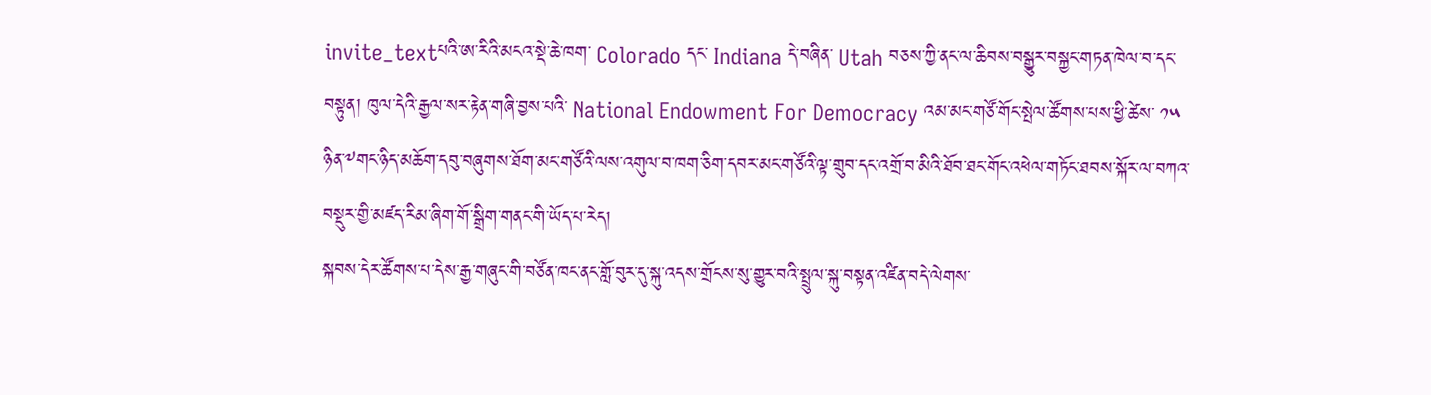invite_textཔའི་ཨ་རིའི་མངའ་སྡེ་ཆེ་ཁག་ Colorado དང་ Indiana དེ་བཞིན་ Utah བཅས་ཀྱི་ནང་ལ་ཆིབས་བསྒྱུར་བསྐྱང་གཏན་ཁེལ་བ་དང་བསྟུན། ཁུལ་དེའི་རྒྱལ་སར་རྟེན་གཞི་བྱས་པའི་ National Endowment For Democracy འམ་མང་གཙོ་གོང་སྤེལ་ཚོགས་པས་ཕྱི་ཚེས་ ༡༥ ཉིན་༸གང་ཉིད་མཆོག་དབུ་བཞུགས་ཐོག་མང་གཙོའི་ལས་འགུལ་བ་ཁག་ཅིག་དབར་མང་གཙོའི་ལྟ་གྲུབ་དང་འགྲོ་བ་མིའི་ཐོབ་ཐང་གོང་འཕེལ་གཏོང་ཐབས་སྐོར་ལ་བཀའ་བསྡུར་གྱི་མཛད་རིམ་ཞིག་གོ་སྒྲིག་གནང་གི་ཡོད་པ་རེད།
སྐབས་དེར་ཚོགས་པ་དེས་རྒྱ་གཞུང་གི་བཙོན་ཁང་ནང་གློ་བུར་དུ་སྐུ་འདས་གྲོངས་སུ་གྱུར་བའི་སྤྲུལ་སྐུ་བསྟན་འཛིན་བདེ་ལེགས་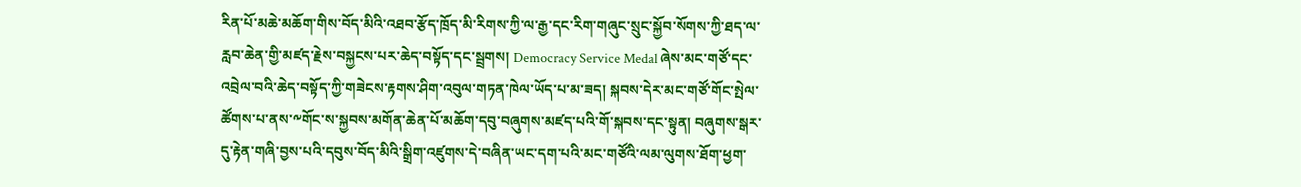རིན་པོ་མཆེ་མཆོག་གིས་བོད་མིའི་འཐབ་རྩོད་ཁྲོད་མི་རིགས་ཀྱི་ལ་རྒྱ་དང་རིག་གཞུང་སྲུང་སྐྱོབ་སོགས་ཀྱི་ཐད་ལ་རླབ་ཆེན་གྱི་མཛད་རྗེས་བསྐྱངས་པར་ཆེད་བསྟོད་དང་སྦྲགས། Democracy Service Medal ཞེས་མང་གཙོ་དང་འབྲེལ་བའི་ཆེད་བསྟོད་ཀྱི་གཟེངས་རྟགས་ཤིག་འབུལ་གཏན་ཁེལ་ཡོད་པ་མ་ཟད། སྐབས་དེར་མང་གཙོ་གོང་སྤེལ་ཚོགས་པ་ནས་༸གོང་ས་སྐྱབས་མགོན་ཆེན་པོ་མཆོག་དབུ་བཞུགས་མཛད་པའི་གོ་སྐབས་དང་སྟུན། བཞུགས་སྒར་དུ་རྟེན་གཞི་བྱས་པའི་དབུས་བོད་མིའི་སྒྲིག་འཛུགས་དེ་བཞིན་ཡང་དག་པའི་མང་གཙོའི་ལམ་ལུགས་ཐོག་ཕྱག་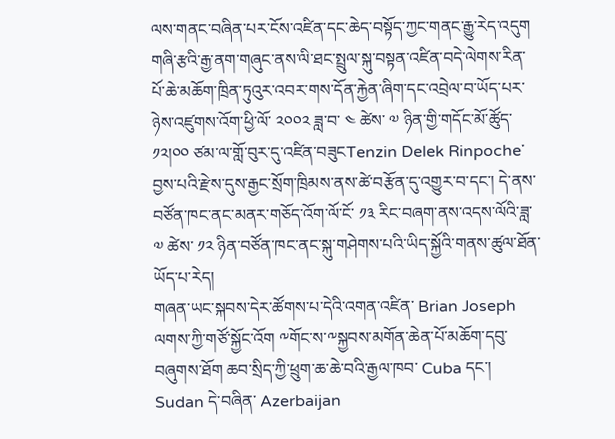ལས་གནང་བཞིན་པར་ངོས་འཛིན་དང་ཆེད་བསྟོད་ཀྱང་གནང་རྒྱུ་རེད་འདུག
གཞི་རྩའི་རྒྱ་ནག་གཞུང་ནས་ལི་ཐང་སྤྲུལ་སྐུ་བསྟན་འཛིན་བདེ་ལེགས་རིན་པོ་ཆེ་མཆོག་ཁྲིན་ཏུའུར་འབར་གས་དོན་རྐྱེན་ཞིག་དང་འབྲེལ་བ་ཡོད་པར་ཉེས་འཛུགས་འོག་ཕྱི་ལོ་ ༢༠༠༢ ཟླ་བ་ ༤ ཚེས་ ༧ ཉིན་གྱི་གདོང་མོ་ཚོུད་ ༡༢།༠༠ ཙམ་ལ་གློ་བུར་དུ་འཛིན་བཟུངTenzin Delek Rinpoche་བྱས་པའི་རྫེས་དུས་རྒྱང་སྲོག་ཁྲིམས་ནས་ཚེ་བརྩོན་དུ་འགྱུར་བ་དང་། དེ་ནས་བཙོན་ཁང་ནང་མནར་གཅོད་འོག་ལོ་ངོ་ ༡༣ རིང་བཞག་ནས་འདས་ལོའི་ཟླ་ ༧ ཚེས་ ༡༢ ཉིན་བཙོན་ཁང་ནང་སྐུ་གཤེགས་པའི་ཡིད་སྐྱོའི་གནས་ཚུལ་ཐོན་ཡོད་པ་རེད།
གཞན་ཡང་སྐབས་དེར་ཚོགས་པ་དེའི་འགན་འཛིན་ Brian Joseph ལགས་ཀྱི་གཙོ་སྐྱོང་འོག ༸གོང་ས་༸སྐྱབས་མགོན་ཆེན་པོ་མཆོག་དབུ་བཞུགས་ཐོག ཆབ་སྲིད་ཀྱི་ཕྲུག་ཆ་ཆེ་བའི་རྒྱལ་ཁབ་ Cuba དང་། Sudan དེ་བཞིན་ Azerbaijan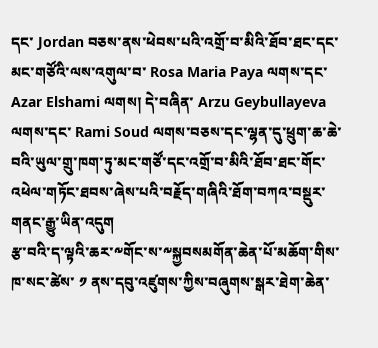དང་ Jordan བཅས་ནས་ཕེབས་པའི་འགྲོ་བ་མིའི་ཐོབ་ཐང་དང་མང་གཙོའི་ལས་འགུལ་བ་ Rosa Maria Paya ལགས་དང་ Azar Elshami ལགས། དེ་བཞིན་ Arzu Geybullayeva ལགས་དང་ Rami Soud ལགས་བཅས་དང་ལྷན་དུ་ཕྲུག་ཆ་ཆེ་བའི་ཡུལ་གྲུ་ཁག་ཏུ་མང་གཙོ་དང་འགྲོ་བ་མིའི་ཐོབ་ཐང་གོང་འཕེལ་གཏོང་ཐབས་ཞེས་པའི་བརྗོད་གཞིའི་ཐོག་བཀའ་བསྡུར་གནང་རྒྱུ་ཡིན་འདུག
རྩ་བའི་ད་ལྟའི་ཆར་༸གོང་ས་༸སྐྱབསམགོན་ཆེན་པོ་མཆོག་གིས་ཁ་སང་ཚེས་ ༡ ནས་དབུ་འཛུགས་ཀྱིས་བཞུགས་སྒར་ཐེག་ཆེན་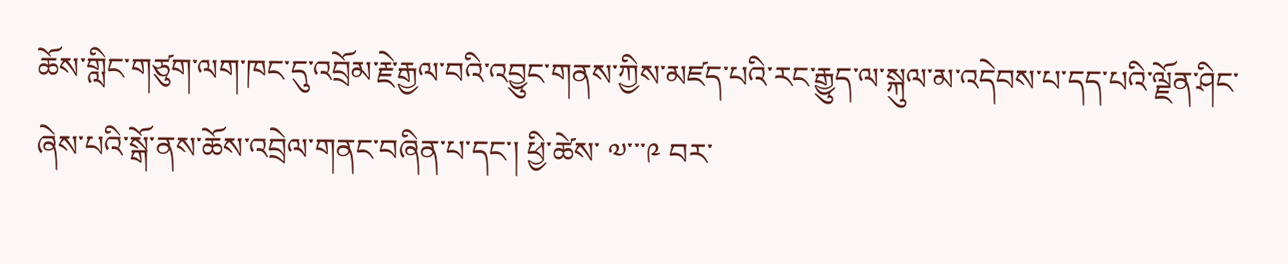ཆོས་གླིང་གཙུག་ལག་ཁང་དུ་འབྲོམ་རྗེ་རྒྱལ་བའི་འབྱུང་གནས་ཀྱིས་མཛད་པའི་རང་རྒྱུད་ལ་སྐུལ་མ་འདེབས་པ་དད་པའི་ལྗོན་ཤིང་ཞེས་པའི་སྒོ་ནས་ཆོས་འབྲེལ་གནང་བཞིན་པ་དང་། ཕྱི་ཚེས་ ༧་་་༩ བར་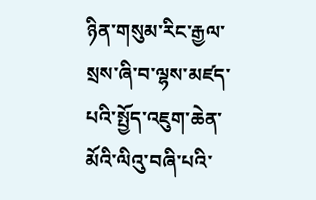ཉིན་གསུམ་རིང་རྒྱལ་སྲས་ཞི་བ་ལྷས་མཛད་པའི་སྤྱོད་འཇུག་ཆེན་མོའི་ལིའུ་བཞི་པའི་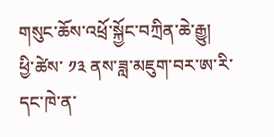གསུང་ཆོས་འཕྲོ་སྐྱོང་བཀྲིན་ཆེ་རྒྱུ། ཕྱི་ཚེས་ ༡༣ ནས་ཟླ་མཇུག་བར་ཨ་རི་དང་ཁེ་ན་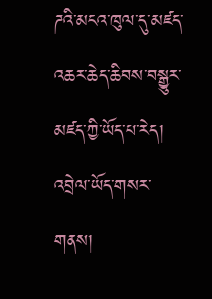ཌའི་མངའ་ཁུལ་དུ་མཛད་འཆར་ཆེད་ཆིབས་བསྒྱུར་མཛད་ཀྱི་ཡོད་པ་རེད།
འབྲེལ་ཡོད་གསར་གནས།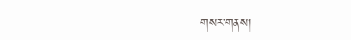གསར་གནས།